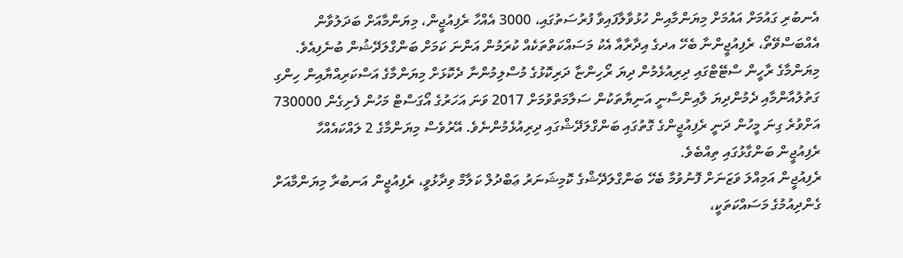އެނބުރި ގައުމަށް އައުމަށް މިޔަންމާއިން ހުޅުވާލާފައިވާ ފުރުސަތުގައި، 3000 އެއްހާ ރެފިއުޖީން، މިޔަންމާއަށް ބަދަލުވާން އެއްބަސްވޭތޯ، ރެފިއުޖީންނާ ބެހޭ އދގެ އިދާރާއާ އެކު މަސައްކަތްތަކެއް ކުރަމުން އަންނަ ކަމަށް ބަންގްލަދޭޝުން ބުނެފިއެވެ.
މިޔަންމާގެ ރާހީން ސްޓޭޓްގައި ދިރިއުޅެމުން ދިޔަ ރޯހިންޏާ ދަރިކޮޅުގެ މުސްލިމުންނާ ދެކޮޅަށް މިޔަންމާގެ އަސްކަރިއްޔާއިން ހިންގި ގަތުލުއާންމާއި ދެމުންދިޔަ ލާއިންސާނީ އަނިޔާތަކުން ސަލާމަތްވުމަށް 2017 ވަނަ އަހަރުގެ އޯގަސްޓް މަހުން ފެށިގެން 730000 އަށްވުރެ ގިނަ މީހުން ދަނީ ރެފިއުޖީންގެ ގޮތުގައި ބަންގްލަދޭޝްގައި ދިރިއުޅެމުންނެވެ. އޭރުވެސް މިޔަންމާގެ 2 ލައްކައެއްހާ ރެފިއުޖީން ބަންގާޅުގައި ތިއްބެވެ.
ރެފިއުޖީން އަމިއްލަ ވަޒަނަށް ފޮނުވުމާ ބެހޭ ބަންގްލަދޭޝްގެ ކޮމިޝަނަރު ޢަބްދުލް ކަލާމް ވިދާޅުވީ، ރެފިއުޖީން އަނބުރާ މިޔަންމާއަށް ގެންދިއުމުގެ މަސައްކަތަކީ،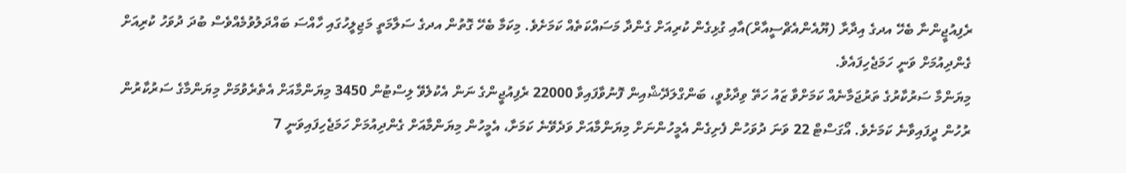ރެފިއުޖީންނާ ބެހޭ އދގެ އިދާރާ (ޔޫއެންއެޗްސީއާރް)އާއި ގުޅިގެން ކުރިއަށް ގެންދާ މަސައްކަތެއް ކަމަށެވެ. މިކަމާ ބެހޭ ގޮތުން އދގެ ސަލާމަތީ މަޖިލީހުގައި ހާއްސަ ބައްދަލުވުމެއްވެސް ބުދަ ދުވަހު ކުރިއަށް ގެންދިއުމަށް ވަނީ ހަމަޖެހިފައެވެ.
މިޔަންމާ ސަރުކާރުގެ ތަރުޖަމާނެއް ކަމަށްވާ ޒައު ހަތޭ ވިދާޅުވީ، ބަންގްލަދޭޝްއިން ފޮނުވާފައިވާ 22000 ރެފިއުޖީންގެ ނަން އެކުލެވޭ ލިސްޓުން 3450 މިޔަންމާއަށް އެތެރެވުމަށް މިޔަންމާގެ ސަރުކާރުން ރުހުން ދީފައިވާނެ ކަމަށެވެ. އޯގަސްޓް 22 ވަނަ ދުވަހުން ފެށިގެން އެމީހުންނަށް މިޔަންމާއަށް ވަދެވޭނެ ކަމަށާ، އެމީހުން މިޔަންމާއަށް ގެންދިއުމަށް ހަމަޖެހިފައިވަނީ 7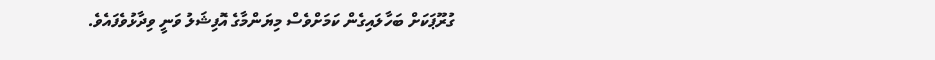ގުރޫޕަކަށް ބަހާލައިގެން ކަމަށްވެސް މިޔަންމާގެ އޮފިޝަލު ވަނީ ވިދާޅުވެފައެވެ.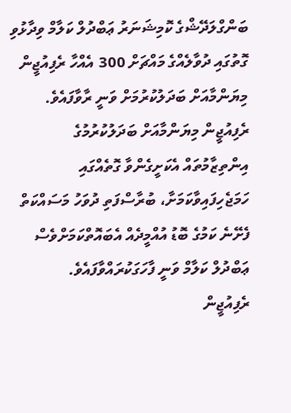ބަންގްލަދޭޝްގެ ކޮމިޝަނަރު ޢަބްދުލް ކަލާމް ވިދާޅުވި ގޮތުގައި ދުވާލެއްގެ މައްޗަށް 300 އެއްހާ ރެފިއުޖީން މިޔަންމާއަށް ބަދަލުކުރުމަށް ވަނީ ރާވާފައެވެ. ރެފިއުޖީން މިޔަންމާއަށް ބަދަލުކުރުމުގެ އިންތިޒާމުތައް އެކަށީގެންވާ ގޮތެއްގައި ހަމަޖެހިފައިވާކަމަށާ، ބުރާސްފަތި ދުވަހު މަސައްކަތް ފެށޭނެ ކަމުގެ ބޮޑު އުއްމީދެއް އެބައޮތްކަމަށްވެސް ޢަބްދުލް ކަލާމް ވަނީ ފާހަގަކުރައްވާފައެވެ.
ރެފިއުޖީން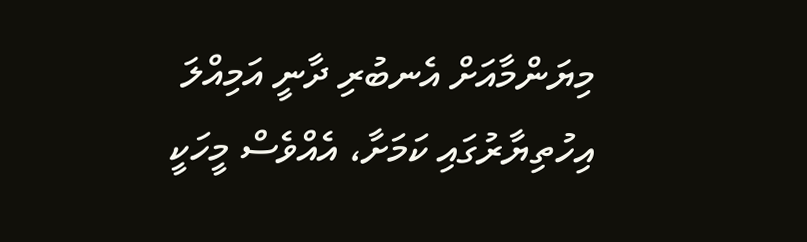މިޔަންމާއަށް އެނބުރި ދާނީ އަމިއްލަ އިހުތިޔާރުގައި ކަމަށާ، އެއްވެސް މީހަކީ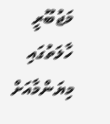މަޖުބޫރީ ހާލަތުގައި މިޔަންމާއަށް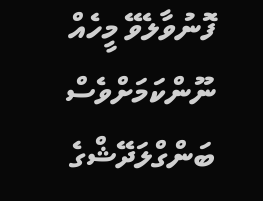ފޮނުވާލެވޭ މީހެއް ނޫންކަމަށްވެސް ބަންގްލަދޭޝްގެ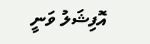އޮފިޝަލު ވަނީ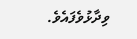ވިދާޅުވެފައެވެ.